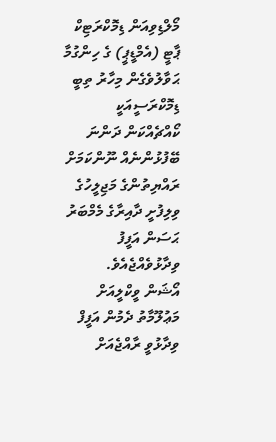މޯލްޑިވިއަން ޑިމޮކްރަޓިކް ޕާޓީ (އެމްޑީޕީ) ގެ ހިންގުމާ ޙަވާލުވެގެން މިހާރު ތިބީ ޑިމޮކްރަސީއަކީ ކޯއްޗެއްކަން ދަންނަ ބޭފުޅުންނެއް ނޫންކަމަށް ރައްޔިތުންގެ މަޖިލީހުގެ ވިލިފުށީ ދާއިރާގެ މެމްބަރު ޙަސަން އަފީފު ވިދާޅުވެއްޖެއެވެ.
އޯޝަން ވީކްލީއަށް މަޢުލޫމާތު ދެމުން އަފީފް ވިދާޅުވީ ރާއްޖެއަށް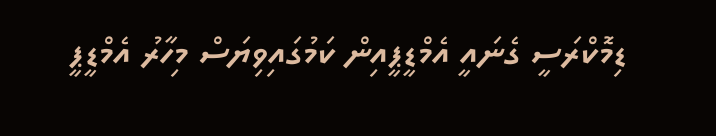ޑިމޮކްރަސީ ގެނައީ އެމްޑީޕީއިން ކަމުގައިވިޔަސް މިހާރު އެމްޑީޕީ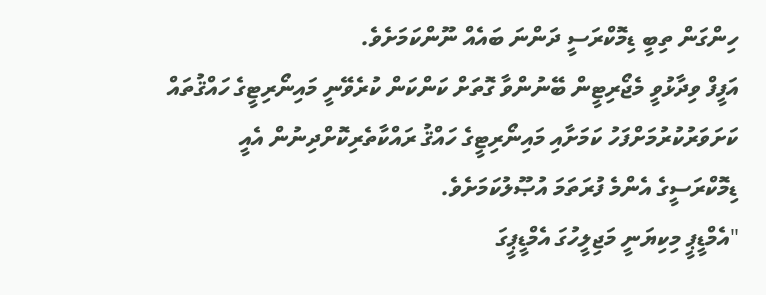ހިންގަން ތިބީ ޑިމޮކްރަސީ ދަންނަ ބައެއް ނޫންކަމަށެވެ.
އަފީފް ވިދާޅުވީ މެޖޯރިޓީން ބޭނުންވާ ގޮތަށް ކަންކަން ކުރެވޭނީ މައިނޯރިޓީގެ ހައްޤުތައް ކަށަވަރުކުރުމަށްފަހު ކަމަށާއި މައިނޯރިޓީގެ ހައްޤު ރައްކާތެރިކޮށްދިނުން އެއީ ޑިމޮކްރަސީގެ އެންމެ ފުރަތަމަ އުޞޫލުކަމަށެވެ.
"އެމްޑީޕީ މިކިޔަނީ މަޖިލީހުގަ އެމްޑީޕީގަ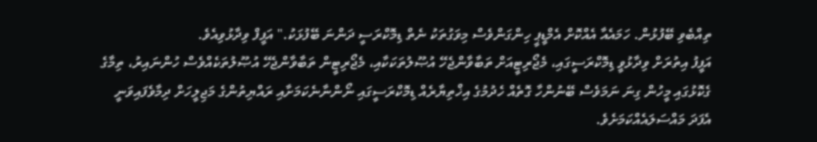ތިއްބެވި ބޭފުޅުން. ހަމައެއާ އެއްކޮށް އެމްޑީޕީ ހިންގަންވެސް މިވަގުތަކު ނެތް ޑިމޮކްރަސީ ދަންނަ ބޭފުޅަކު." އަފީފް ވިދާޅުވިއެވެ.
އަފީފު އިތުރަށް ވިދާޅުވީ ޑިމޮކްރަސީގައި، މެޖޯރިޓީއަށް ތަބާވާންޖެހޭ އުޞޫލުތަކަކާއި، މެޖޯރިޓީން ތަބާވާންޖެހޭ އުޞޫލުތަކެއްވެސް ހުންނައިރު، ތިމާގެ ގެކޮޅުގައި މީހުން ގިނަ ނަމަވެސް ބޭނުންހާ ގޮތެއް ހެދުމުގެ އިޚްތިޔާރެއް ޑިމޮކްރަސީގައި ނޯންނާނެކަމަށާއި ރައްޔިތުންގެ މަޖިލީހަށް ދިމާވެފައިވަނީ އެފަދަ މައްސަލައެއްކަމަށެވެ.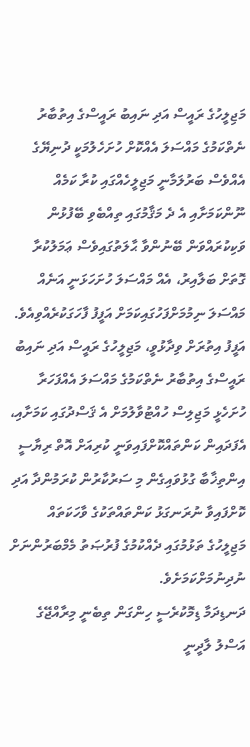މަޖިލީހުގެ ރައީސް އަދި ނައިބު ރައީސްގެ އިތުބާރު ނެތްކަމުގެ މައްސަލަ އެއްކޮށް ހުށަހެލުމަކީ ދުނިޔޭގެ އެއްވެސް ބަރުލަމާނީ މަޖިލީހެއްގައި ކުރާ ކަމެއް ނޫންކަމަށާއި އެ ދެ މަޤާމުގައި ތިއްބެވި ބޭފުޅުން ވަކިކުރައްވަން ބޭނުންވާ ޙާލަތުގައިވެސް ޢަމަލުކުރާ ގޮތަށް ބަލާއިރު، އެއް މައްސަލަ ހުށަހަޅަނީ އަނެއް މައްސަލަ ނިމުމަށްފަހުގައިކަމަށް އަފީފު ފާހަގަކުރެއްވިއެވެ.
އަފީފު އިތުރަށް ވިދާޅުވީ، މަޖިލީހުގެ ރައީސް އަދި ނައިބު ރައީސްގެ އިތުބާރު ނެތްކަމުގެ މައްސަލަ އެއްފަހަރާ ހުށަހެޅީ މަޖިލިސް ހުއްޓުވާލުމަށް އެ ޤަސްދުގައި ކަމަށާއި، އެފަދައިން ކަންތައްކޮށްފައިވަނީ ކުރިއަށް އޮތް ރިޔާސީ އިންތިޚާބާ ގުޅުވައިގެން މި ސަރުކާރުން ކުރަމުންދާ އަދި ކޮށްފައިވާ ނުރަނގަޅު ކަންތައްތަކުގެ ވާހަކަތައް މަޖިލީހުގެ ތަޅުމުގައި ދެއްކުމުގެ ފުރުޞަތު މެމްބަރުންނަށް ނުދިނުމަށްކަމަށެވެ.
ދަނޑިދަމާ ޑިމޮކުރެސީ ހިންގަން ތިބެނީ މިރާއްޖޭގެ އަސްލު ލާދީނީ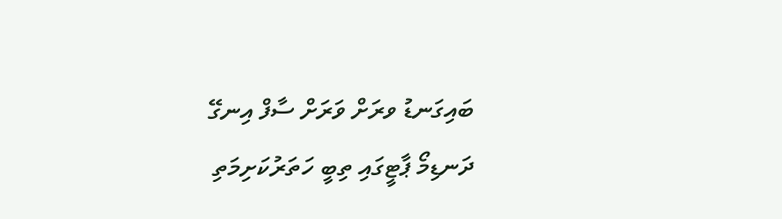ބައިގަނޑު ވރަށް ވަރަށް ސާފް އިނގޭ
ދަނޑިމޯ ޕާޓީގައި ތިބީ ހަތަރުކަށިމަތި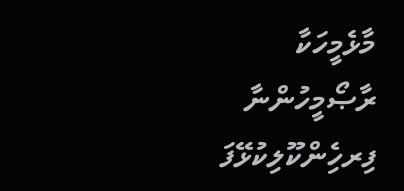މާޅެމީހަކާ ރާޞޯމީހުންނާ ފިރހިެންކޫލިކުޅޭފަ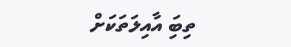ތިބަި އާއިލަތަކަށް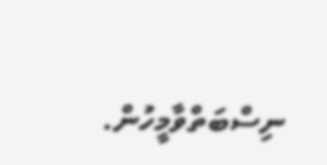ނިސްބަތްވާމީހުން.